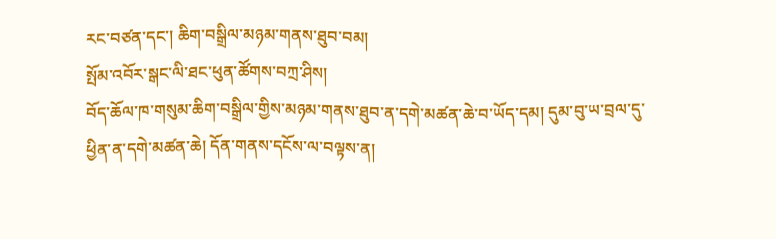རང་བཙན་དང་། ཆིག་བསྒྲིལ་མཉམ་གནས་ཐུབ་བམ།
སྤོམ་འབོར་སྒང་ལི་ཐང་ཕུན་ཚོགས་བཀྲ་ཤིས།
བོད་ཆོལ་ཁ་གསུམ་ཆིག་བསྒྲིལ་གྱིས་མཉམ་གནས་ཐུབ་ན་དགེ་མཚན་ཆེ་བ་ཡོད་དམ། དུམ་བུ་ཡ་བྲལ་དུ་ཕྱིན་ན་དགེ་མཚན་ཆེ། དོན་གནས་དངོས་ལ་བལྟས་ན།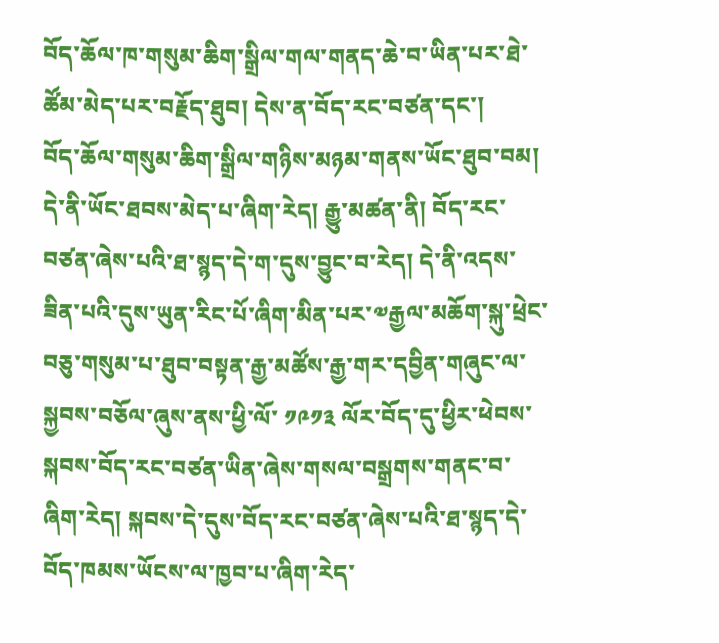བོད་ཆོལ་ཁ་གསུམ་ཆིག་སྒྲིལ་གལ་གནད་ཆེ་བ་ཡིན་པར་ཐེ་ཚོམ་མེད་པར་བརྗོད་ཐུབ། དེས་ན་བོད་རང་བཙན་དང་།
བོད་ཆོལ་གསུམ་ཆིག་སྒྲིལ་གཉིས་མཉམ་གནས་ཡོང་ཐུབ་བམ། དེ་ནི་ཡོང་ཐབས་མེད་པ་ཞིག་རེད། རྒྱུ་མཚན་ནི། བོད་རང་བཙན་ཞེས་པའི་ཐ་སྙད་དེ་ག་དུས་བྱུང་བ་རེད། དེ་ནི་འདས་ཟིན་པའི་དུས་ཡུན་རིང་པོ་ཞིག་མིན་པར་༧རྒྱལ་མཆོག་སྐུ་ཕྲེང་བཅུ་གསུམ་པ་ཐུབ་བསྟན་རྒྱ་མཚོས་རྒྱ་གར་དབྱིན་གཞུང་ལ་སྐྱབས་བཅོལ་ཞུས་ནས་ཕྱི་ལོ་ ༡༩༡༣ ལོར་བོད་དུ་ཕྱིར་ཕེབས་སྐབས་བོད་རང་བཙན་ཡིན་ཞེས་གསལ་བསྒྲགས་གནང་བ་ཞིག་རེད། སྐབས་དེ་དུས་བོད་རང་བཙན་ཞེས་པའི་ཐ་སྙད་དེ་བོད་ཁམས་ཡོངས་ལ་ཁྱབ་པ་ཞིག་རེད་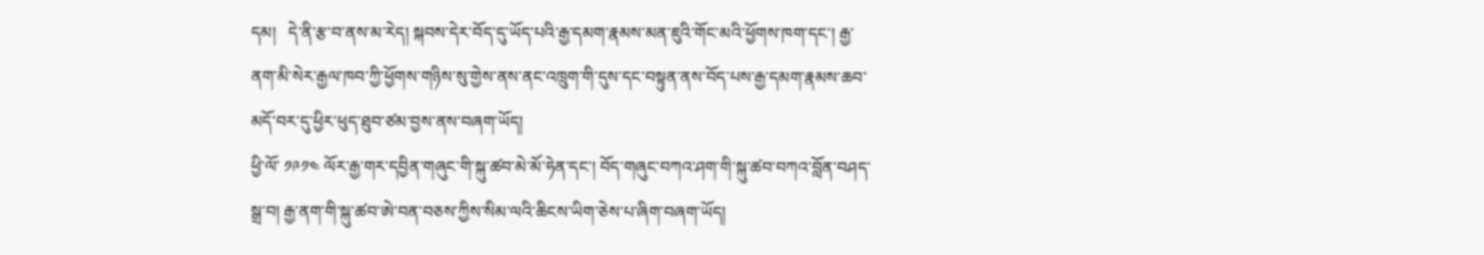དམ།   དེ་ནི་རྩ་བ་ནས་མ་རེད། སྐབས་དེར་བོད་དུ་ཡོད་པའི་རྒྱ་དམག་རྣམས་མན་ཇུའི་གོང་མའི་ཕྱོགས་ཁག་དང་། རྒྱ་ནག་མི་སེར་རྒྱལ་ཁབ་ཀྱི་ཕྱོགས་གཉིས་སུ་གྱེས་ནས་ནང་འཁྲུག་གི་དུས་དང་བསྟུན་ནས་བོད་པས་རྒྱ་དམག་རྣམས་ཆབ་མདོ་བར་དུ་ཕྱིར་ཕུད་ཐུབ་ཙམ་བྱས་ནས་བཞག་ཡོད།
ཕྱི་ལོ་ ༡༩༡༤ ལོར་རྒྱ་གར་དབྱིན་གཞུང་གི་སྐུ་ཚབ་མེ་མོ་ཧེན་དང་། བོད་གཞུང་བཀའ་ཤག་གི་སྐུ་ཚབ་བཀའ་བློན་བཤད་སྒྲ་བ། རྒྱ་ནག་གི་སྐུ་ཚབ་ཨེ་བན་བཅས་ཀྱིས་སིམ་ལའི་ཆིངས་ཡིག་ཅེས་པ་ཞིག་བཞག་ཡོད།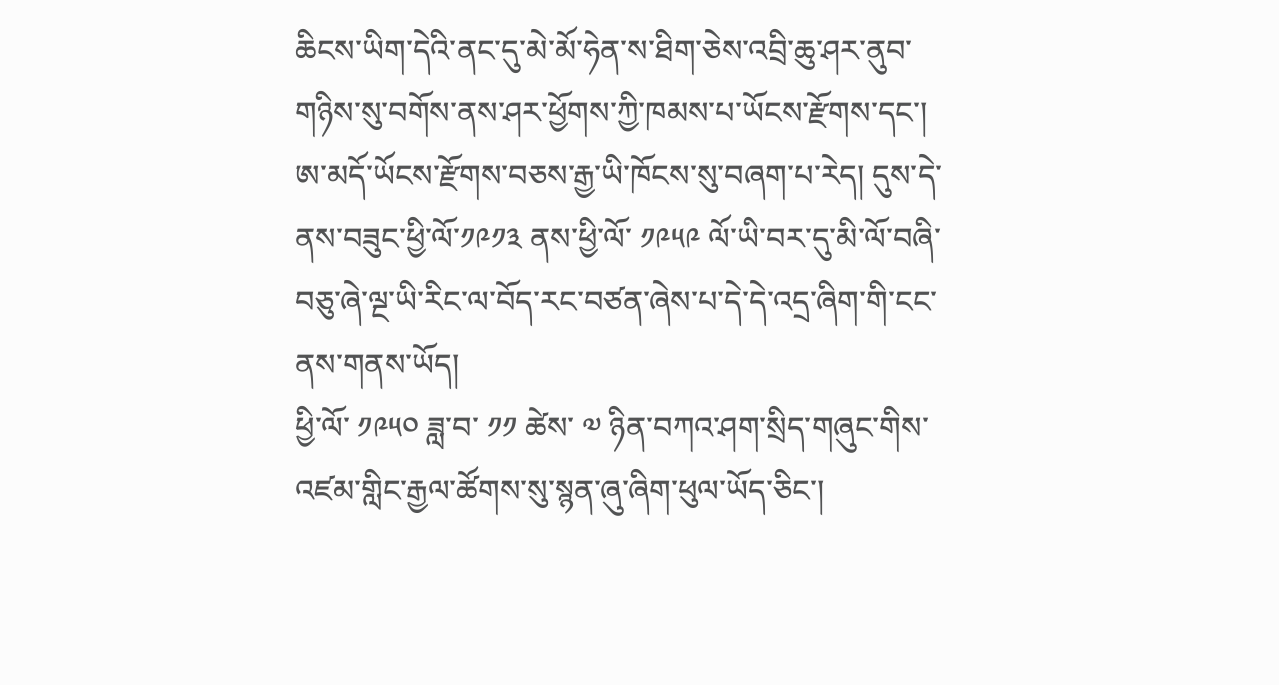ཆིངས་ཡིག་དེའི་ནང་དུ་མེ་མོ་ཧེན་ས་ཐིག་ཅེས་འབྲི་ཆུ་ཤར་ནུབ་གཉིས་སུ་བགོས་ནས་ཤར་ཕྱོགས་ཀྱི་ཁམས་པ་ཡོངས་རྫོགས་དང་། ཨ་མདོ་ཡོངས་རྫོགས་བཅས་རྒྱ་ཡི་ཁོངས་སུ་བཞག་པ་རེད། དུས་དེ་ནས་བཟུང་ཕྱི་ལོ་༡༩༡༣ ནས་ཕྱི་ལོ་ ༡༩༥༩ ལོ་ཡི་བར་དུ་མི་ལོ་བཞི་བཅུ་ཞེ་ལྔ་ཡི་རིང་ལ་བོད་རང་བཙན་ཞེས་པ་དེ་དེ་འདྲ་ཞིག་གི་ངང་ནས་གནས་ཡོད།
ཕྱི་ལོ་ ༡༩༥༠ ཟླ་བ་ ༡༡ ཚེས་ ༧ ཉིན་བཀའ་ཤག་སྲིད་གཞུང་གིས་འཛམ་གླིང་རྒྱལ་ཚོགས་སུ་སྙན་ཞུ་ཞིག་ཕུལ་ཡོད་ཅིང་།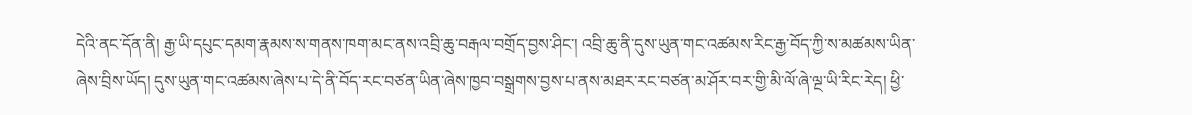དེའི་ནང་དོན་ནི། རྒྱ་ཡི་དཔུང་དམག་རྣམས་ས་གནས་ཁག་མང་ནས་འབྲི་ཆུ་བརྒལ་བགྲོད་བྱས་ཤིང་། འབྲི་ཆུ་ནི་དུས་ཡུན་གང་འཚམས་རིང་རྒྱ་བོད་ཀྱི་ས་མཚམས་ཡིན་ཞེས་བྲིས་ཡོད། དུས་ཡུན་གང་འཚམས་ཞེས་པ་དེ་ནི་བོད་རང་བཙན་ཡིན་ཞེས་ཁྱབ་བསྒྲགས་བྱས་པ་ནས་མཐར་རང་བཙན་མ་ཤོར་བར་གྱི་མི་ལོ་ཞེ་ལྔ་ཡི་རིང་རེད། ཕྱི་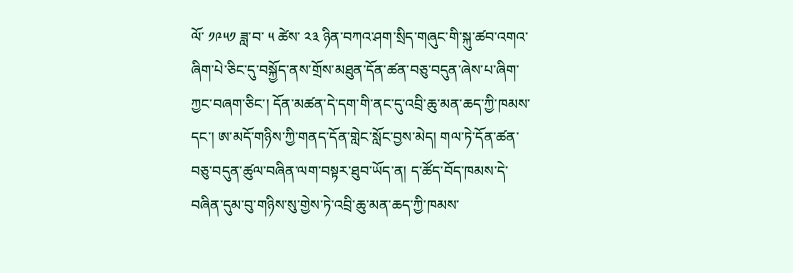ལོ་ ༡༩༥༡ ཟླ་བ་ ༥ ཚེས་ ༢༣ ཉིན་བཀའ་ཤག་སྲིད་གཞུང་གི་སྐུ་ཚབ་འགའ་ཞིག་པེ་ཅིང་དུ་བསྐྱོད་ནས་གྲོས་མཐུན་དོན་ཚན་བཅུ་བདུན་ཞེས་པ་ཞིག་ཀྱང་བཞག་ཅིང་། དོན་མཚན་དེ་དག་གི་ནང་དུ་འབྲི་ཆུ་མན་ཆད་ཀྱི་ཁམས་དང་། ཨ་མདོ་གཉིས་ཀྱི་གནད་དོན་གླེང་སློང་བྱས་མེད། གལ་ཏེ་དོན་ཚན་བཅུ་བདུན་ཚུལ་བཞིན་ལག་བསྟར་ཐུབ་ཡོད་ན། ད་ཚོད་བོད་ཁམས་དེ་བཞིན་དུམ་བུ་གཉིས་སུ་གྱེས་ཏེ་འབྲི་ཆུ་མན་ཆད་ཀྱི་ཁམས་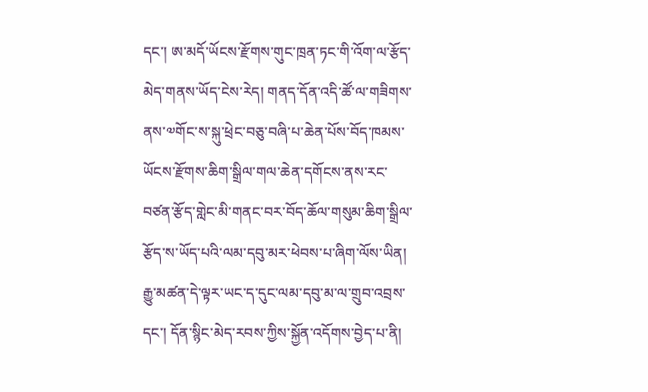དང་། ཨ་མདོ་ཡོངས་རྫོགས་གུང་ཁྲན་ཏང་གི་འོག་ལ་རྩོད་མེད་གནས་ཡོད་ངེས་རེད། གནད་དོན་འདི་ཚོ་ལ་གཟིགས་ནས་༧གོང་ས་སྐུ་ཕྲེང་བཅུ་བཞི་པ་ཆེན་པོས་བོད་ཁམས་ཡོངས་རྫོགས་ཆིག་སྒྲིལ་གལ་ཆེན་དགོངས་ནས་རང་བཙན་རྩོད་གླེང་མི་གནང་བར་བོད་ཆོལ་གསུམ་ཆིག་སྒྲིལ་རྩོད་ས་ཡོད་པའི་ལམ་དབུ་མར་ཕེབས་པ་ཞིག་ལོས་ཡིན། རྒྱུ་མཚན་དེ་ལྟར་ཡང་ད་དུང་ལམ་དབུ་མ་ལ་གྲུབ་འབྲས་དང་། དོན་སྙིང་མེད་རབས་ཀྱིས་སྐྱོན་འདོགས་བྱེད་པ་ནི།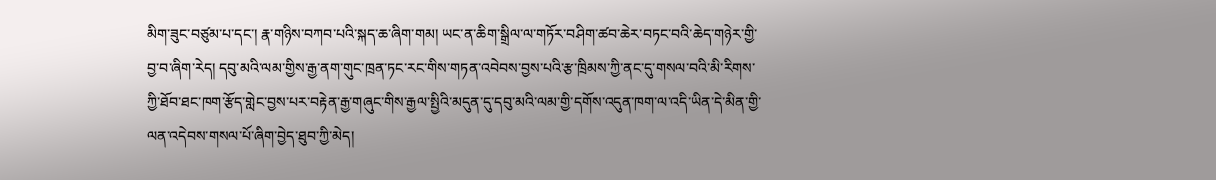མིག་ཟུང་བཙུམ་པ་དང་། རྣ་གཉིས་བཀབ་པའི་སྐད་ཆ་ཞིག་གམ། ཡང་ན་ཆིག་སྒྲིལ་ལ་གཏོར་བཤིག་ཚབ་ཆེར་བཏང་བའི་ཆེད་གཉེར་གྱི་བྱ་བ་ཞིག་རེད། དབུ་མའི་ལམ་གྱིས་རྒྱ་ནག་གུང་ཁྲན་ཏང་རང་གིས་གཏན་འབེབས་བྱས་པའི་རྩ་ཁྲིམས་ཀྱི་ནང་དུ་གསལ་བའི་མི་རིགས་ཀྱི་ཐོབ་ཐང་ཁག་རྩོད་གླེང་བྱས་པར་བརྟེན་རྒྱ་གཞུང་གིས་རྒྱལ་སྤྱིའི་མདུན་དུ་དབུ་མའི་ལམ་གྱི་དགོས་འདུན་ཁག་ལ་འདི་ཡིན་དེ་མིན་གྱི་ལན་འདེབས་གསལ་པོ་ཞིག་བྱེད་ཐུབ་ཀྱི་མེད།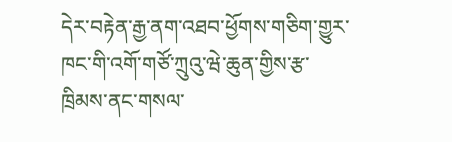དེར་བརྟེན་རྒྱ་ནག་འཐབ་ཕྱོགས་གཅིག་གྱུར་ཁང་གི་འགོ་གཙོ་ཀྲུའུ་ཝེ་ཆུན་གྱིས་རྩ་ཁྲིམས་ནང་གསལ་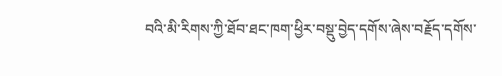བའི་མི་རིགས་ཀྱི་ཐོབ་ཐང་ཁག་ཕྱིར་བསྡུ་བྱེད་དགོས་ཞེས་བརྗོད་དགོས་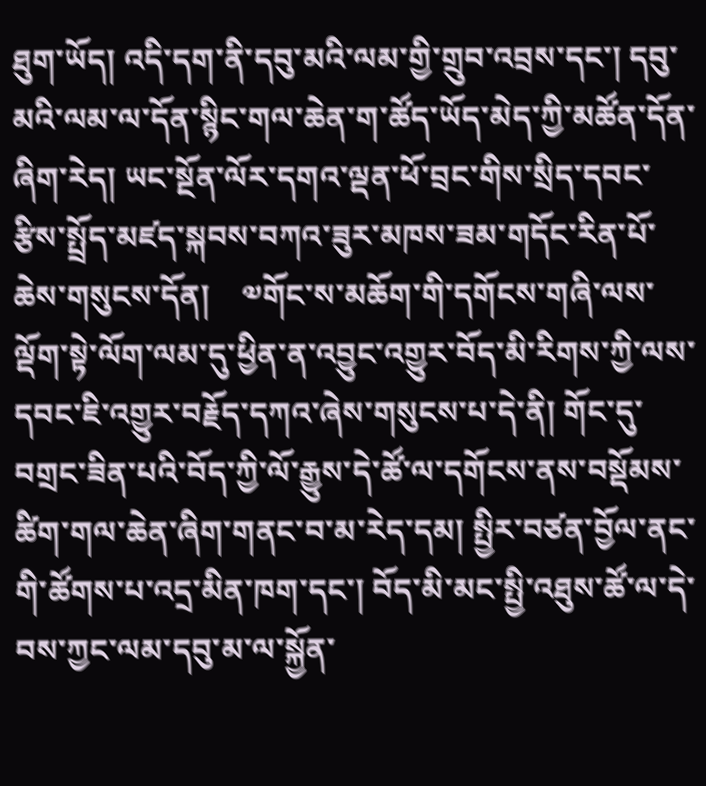ཐུག་ཡོད། འདི་དག་ནི་དབུ་མའི་ལམ་གྱི་གྲུབ་འབྲས་དང་། དབུ་མའི་ལམ་ལ་དོན་སྙིང་གལ་ཆེན་ག་ཚོད་ཡོད་མེད་ཀྱི་མཚོན་དོན་ཞིག་རེད། ཡང་སྔོན་ལོར་དགའ་ལྡན་ཕོ་བྲང་གིས་སྲིད་དབང་རྩིས་སྤྲོད་མཛད་སྐབས་བཀའ་ཟུར་མཁས་ཟམ་གདོང་རིན་པོ་ཆེས་གསུངས་དོན།    ༧གོང་ས་མཆོག་གི་དགོངས་གཞི་ལས་ལྡོག་སྟེ་ལོག་ལམ་དུ་ཕྱིན་ན་འབྱུང་འགྱུར་བོད་མི་རིགས་ཀྱི་ལས་དབང་ཇི་འགྱུར་བརྗོད་དཀའ་ཞེས་གསུངས་པ་དེ་ནི། གོང་དུ་བགྲང་ཟིན་པའི་བོད་ཀྱི་ལོ་རྒྱུས་དེ་ཚོ་ལ་དགོངས་ནས་བསྡོམས་ཚིག་གལ་ཆེན་ཞིག་གནང་བ་མ་རེད་དམ། སྤྱིར་བཙན་བྱོལ་ནང་གི་ཚོགས་པ་འདྲ་མིན་ཁག་དང་། བོད་མི་མང་སྤྱི་འཐུས་ཚོ་ལ་དེ་བས་ཀྱང་ལམ་དབུ་མ་ལ་སྐྱོན་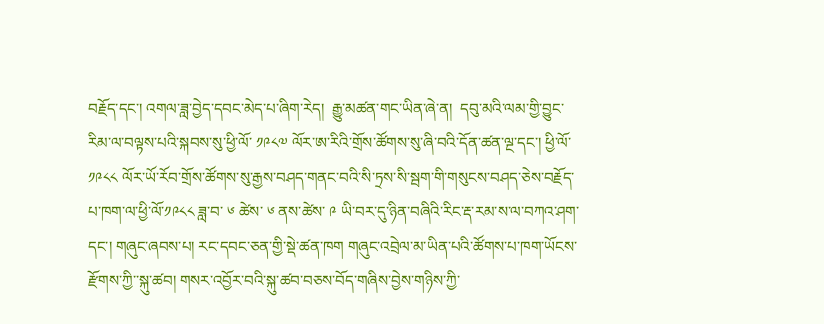བརྗོད་དང་། འགལ་ཟླ་བྱེད་དབང་མེད་པ་ཞིག་རེད།  རྒྱུ་མཚན་གང་ཡིན་ཞེ་ན།  དབུ་མའི་ལམ་གྱི་བྱུང་རིམ་ལ་བལྟས་པའི་སྐབས་སུ་ཕྱི་ལོ་ ༡༩༨༧ ལོར་ཨ་རིའི་གྲོས་ཚོགས་སུ་ཞི་བའི་དོན་ཚན་ལྔ་དང་། ཕྱི་ལོ་ ༡༩༨༨ ལོར་ཡོ་རོབ་གྲོས་ཚོགས་སུ་རྒྱས་བཤད་གནང་བའི་སི་ཏྲས་སི་སྦག་གི་གསུངས་བཤད་ཅེས་བརྗོད་པ་ཁག་ལ་ཕྱི་ལོ་༡༩༨༨ ཟླ་བ་ ༦ ཚེས་ ༦ ནས་ཚེས་ ༩ ཡི་བར་དུ་ཉིན་བཞིའི་རིང་རྡ་རམ་ས་ལ་བཀའ་ཤག་དང་། གཞུང་ཞབས་པ། རང་དབང་ཅན་གྱི་སྡེ་ཚན་ཁག གཞུང་འབྲེལ་མ་ཡིན་པའི་ཚོགས་པ་ཁག་ཡོངས་རྫོགས་ཀྱི་་སྐུ་ཚབ། གསར་འབྱོར་བའི་སྐུ་ཚབ་བཅས་བོད་གཞིས་བྱེས་གཉིས་ཀྱི་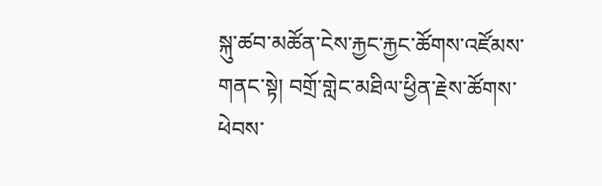སྐུ་ཚབ་མཚོན་ངེས་རྐྱང་རྐྱང་ཚོགས་འཛོམས་གནང་སྟེ། བགྲོ་གླེང་མཐིལ་ཕྱིན་རྗེས་ཚོགས་ཕེབས་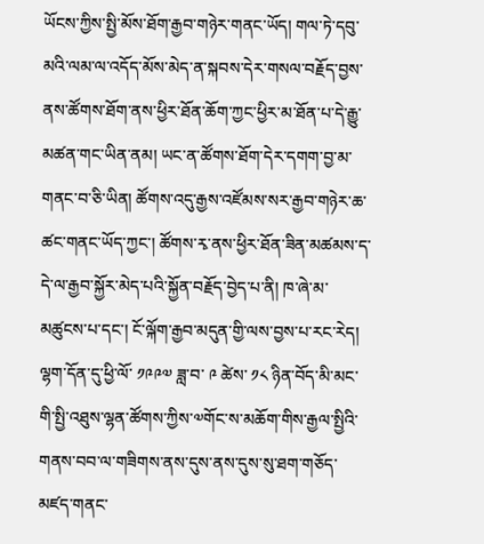ཡོངས་ཀྱིས་སྤྱི་མོས་ཐོག་རྒྱབ་གཉེར་གནང་ཡོད། གལ་ཏེ་དབུ་མའི་ལམ་ལ་འདོད་མོས་མེད་ན་སྐབས་དེར་གསལ་བརྗོད་བྱས་ནས་ཚོགས་ཐོག་ནས་ཕྱིར་ཐོན་ཆོག་ཀྱང་ཕྱིར་མ་ཐོན་པ་དེ་རྒྱུ་མཚན་གང་ཡིན་ནམ། ཡང་ན་ཚོགས་ཐོག་དེར་དགག་བྱ་མ་གནང་བ་ཅི་ཡིན། ཚོགས་འདུ་རྒྱས་འཛོམས་སར་རྒྱབ་གཉེར་ཆ་ཚང་གནང་ཡོད་ཀྱང་། ཚོགས་རྭ་ནས་ཕྱིར་ཐོན་ཟིན་མཚམས་ད་དེ་ལ་རྒྱབ་སྐྱོར་མེད་པའི་སྐྱོན་བརྗོད་བྱེད་པ་ནི། ཁ་ཞེ་མ་མཚུངས་པ་དང་། ངོ་ལྐོག་རྒྱབ་མདུན་གྱི་ལས་བྱས་པ་རང་རེད།  ལྷག་དོན་དུ་ཕྱི་ལོ་ ༡༩༩༧ ཟླ་བ་ ༩ ཚེས་ ༡༨ ཉིན་བོད་མི་མང་གི་སྤྱི་འཐུས་ལྷན་ཚོགས་ཀྱིས་༧གོང་ས་མཆོག་གིས་རྒྱལ་སྤྱིའི་གནས་བབ་ལ་གཟིགས་ནས་དུས་ནས་དུས་སུ་ཐག་གཅོད་མཛད་གནང་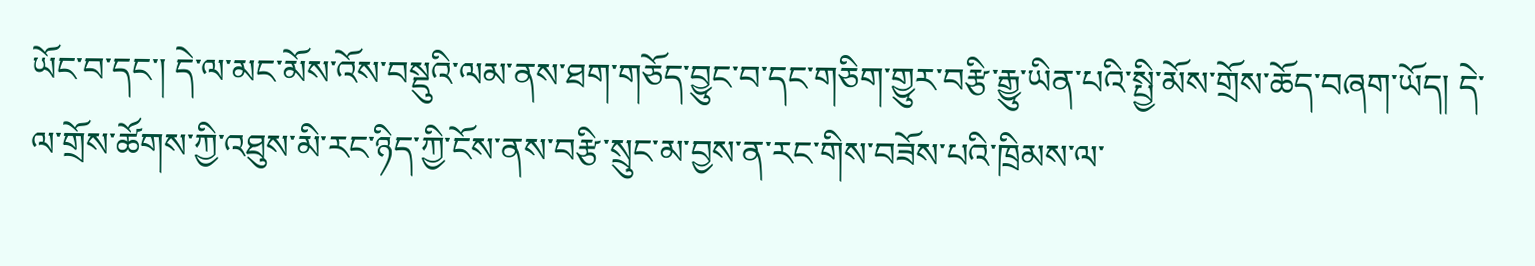ཡོང་བ་དང་། དེ་ལ་མང་མོས་འོས་བསྡུའི་ལམ་ནས་ཐག་གཅོད་བྱུང་བ་དང་གཅིག་གྱུར་བརྩི་རྒྱུ་ཡིན་པའི་སྤྱི་མོས་གྲོས་ཆོད་བཞག་ཡོད། དེ་ལ་གྲོས་ཚོགས་ཀྱི་འཐུས་མི་རང་ཉིད་ཀྱི་ངོས་ནས་བརྩི་སྲུང་མ་བྱས་ན་རང་གིས་བཟོས་པའི་ཁྲིམས་ལ་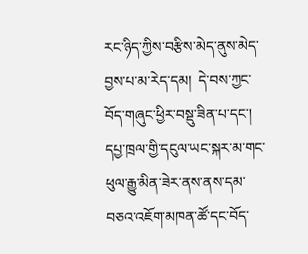རང་ཉིད་ཀྱིས་བརྩིས་མེད་ནུས་མེད་བྱས་པ་མ་རེད་དམ།  དེ་བས་ཀྱང་བོད་གཞུང་ཕྱིར་བསྡུ་ཟིན་པ་དང་། དཔྱ་ཁྲལ་གྱི་དངུལ་ཡང་སྐར་མ་གང་ཕུལ་རྒྱུ་མིན་ཟེར་ནས་ནས་དམ་བཅའ་འཇོག་མཁན་ཚོ་དང་བོད་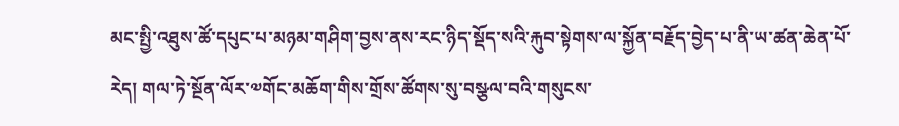མང་སྤྱི་འཐུས་ཚོ་དཔུང་པ་མཉམ་གཤིག་བྱས་ནས་རང་ཉིད་སྡོད་སའི་རྐུབ་སྟེགས་ལ་སྐྱོན་བརྗོད་བྱེད་པ་ནི་ཡ་ཚན་ཆེན་པོ་རེད། གལ་ཏེ་སྔོན་ལོར་༧གོང་མཆོག་གིས་གྲོས་ཚོགས་སུ་བསྩལ་བའི་གསུངས་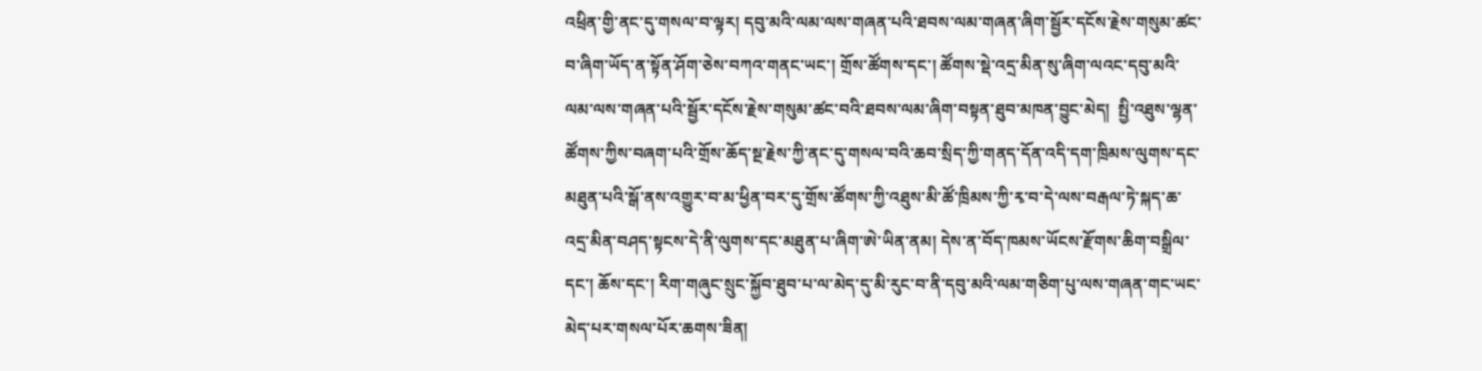འཕྲིན་གྱི་ནང་དུ་གསལ་བ་ལྟར། དབུ་མའི་ལམ་ལས་གཞན་པའི་ཐབས་ལམ་གཞན་ཞིག་སྦྱོར་དངོས་རྗེས་གསུམ་ཚང་བ་ཞིག་ཡོད་ན་སྟོན་ཤོག་ཅེས་བཀའ་གནང་ཡང་། གྲོས་ཚོགས་དང་། ཚོགས་སྡེ་འདྲ་མིན་སུ་ཞིག་ལའང་དབུ་མའི་ལམ་ལས་གཞན་པའི་སྦྱོར་དངོས་རྗེས་གསུམ་ཚང་བའི་ཐབས་ལམ་ཞིག་བསྟན་ཐུབ་མཁན་བྱུང་མེད།  སྤྱི་འཐུས་ལྷན་ཚོགས་ཀྱིས་བཞག་པའི་གྲོས་ཆོད་སྔ་རྗེས་ཀྱི་ནང་དུ་གསལ་བའི་ཆབ་སྲིད་ཀྱི་གནད་དོན་འདི་དག་ཁྲིམས་ལུགས་དང་མཐུན་པའི་སྒོ་ནས་འགྱུར་བ་མ་ཕྱིན་བར་དུ་གྲོས་ཚོགས་ཀྱི་འཐུས་མི་ཚོ་ཁྲིམས་ཀྱི་རྭ་བ་དེ་ལས་བརྒལ་ཏེ་སྐད་ཆ་འདྲ་མིན་བཤད་སྟངས་དེ་ནི་ལུགས་དང་མཐུན་པ་ཞིག་ཨེ་ཡིན་ནམ། དེས་ན་བོད་ཁམས་ཡོངས་རྫོགས་ཆིག་བསྒྲིལ་དང་། ཆོས་དང་། རིག་གཞུང་སྲུང་སྐྱོབ་ཐུབ་པ་ལ་མེད་དུ་མི་རུང་བ་ནི་དབུ་མའི་ལམ་གཅིག་པུ་ལས་གཞན་གང་ཡང་མེད་པར་གསལ་པོར་ཆགས་ཟིན།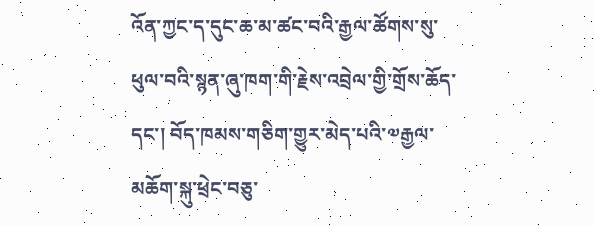འོན་ཀྱང་ད་དུང་ཆ་མ་ཚང་བའི་རྒྱལ་ཚོགས་སུ་ཕུལ་བའི་སྙན་ཞུ་ཁག་གི་རྗེས་འབྲེལ་གྱི་གྲོས་ཆོད་དང་། བོད་ཁམས་གཅིག་གྱུར་མེད་པའི་༧རྒྱལ་མཆོག་སྐུ་ཕྲེང་བཅུ་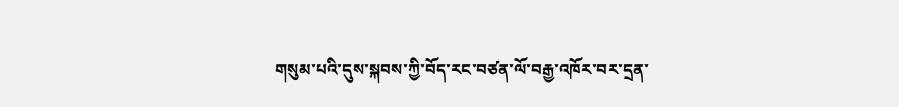གསུམ་པའི་དུས་སྐབས་ཀྱི་བོད་རང་བཙན་ལོ་བརྒྱ་འཁོར་བར་དྲན་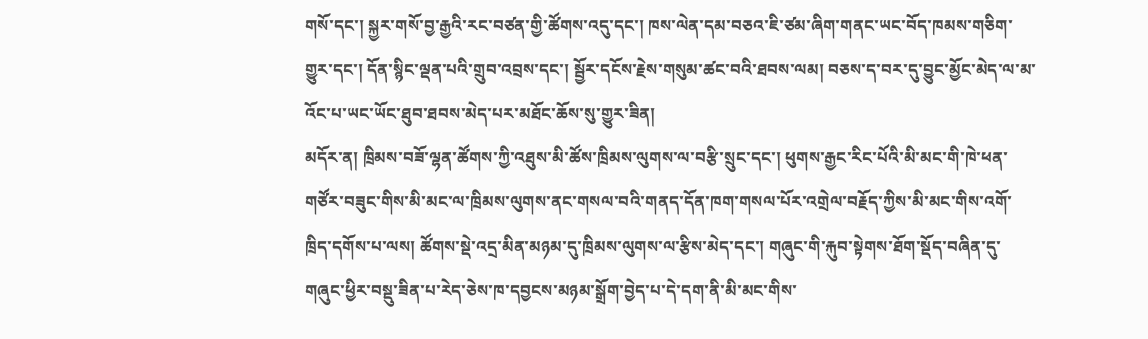གསོ་དང་། སྐྱར་གསོ་བྱ་རྒྱའི་རང་བཙན་གྱི་ཚོགས་འདུ་དང་། ཁས་ལེན་དམ་བཅའ་ཇི་ཙམ་ཞིག་གནང་ཡང་བོད་ཁམས་གཅིག་གྱུར་དང་། དོན་སྙིང་ལྡན་པའི་གྲུབ་འབྲས་དང་། སྦྱོར་དངོས་རྗེས་གསུམ་ཚང་བའི་ཐབས་ལམ། བཅས་ད་བར་དུ་བྱུང་མྱོང་མེད་ལ་མ་འོང་པ་ཡང་ཡོང་ཐུབ་ཐབས་མེད་པར་མཐོང་ཆོས་སུ་གྱུར་ཟིན།
མདོར་ན། ཁྲིམས་བཟོ་ལྷན་ཚོགས་ཀྱི་འཐུས་མི་ཚོས་ཁྲིམས་ལུགས་ལ་བརྩི་སྲུང་དང་། ཕུགས་རྒྱང་རིང་པོའི་མི་མང་གི་ཁེ་ཕན་གཙོར་བཟུང་གིས་མི་མང་ལ་ཁྲིམས་ལུགས་ནང་གསལ་བའི་གནད་དོན་ཁག་གསལ་པོར་འགྲེལ་བརྗོད་ཀྱིས་མི་མང་གིས་འགོ་ཁྲིད་དགོས་པ་ལས། ཚོགས་སྡེ་འདྲ་མིན་མཉམ་དུ་ཁྲིམས་ལུགས་ལ་རྩིས་མེད་དང་། གཞུང་གི་རྐུབ་སྟེགས་ཐོག་སྡོད་བཞིན་དུ་གཞུང་ཕྱིར་བསྡུ་ཟིན་པ་རེད་ཅེས་ཁ་དབྱངས་མཉམ་སྒྲོག་བྱེད་པ་དེ་དག་ནི་མི་མང་གིས་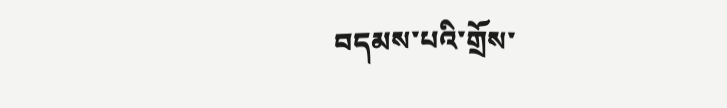བདམས་པའི་གྲོས་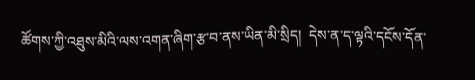ཚོགས་ཀྱི་འཐུས་མིའི་ལས་འགན་ཞིག་རྩ་བ་ནས་ཡིན་མི་སྲིད།  དེས་ན་ད་ལྟའི་དངོས་དོན་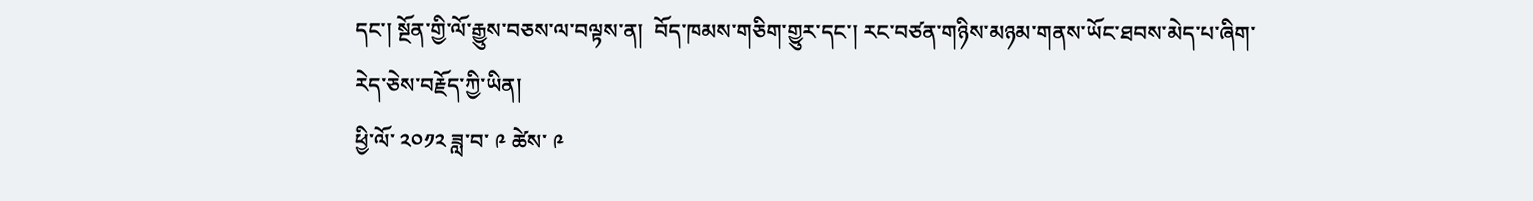དང་། སྔོན་གྱི་ལོ་རྒྱུས་བཅས་ལ་བལྟས་ན།  བོད་ཁམས་གཅིག་གྱུར་དང་། རང་བཙན་གཉིས་མཉམ་གནས་ཡོང་ཐབས་མེད་པ་ཞིག་རེད་ཅེས་བརྗོད་ཀྱི་ཡིན།
ཕྱི་ལོ་ ༢༠༡༢ ཟླ་བ་ ༩ ཚེས་ ༩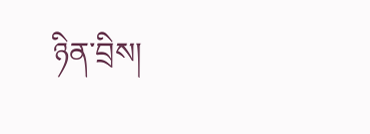ཉིན་བྲིས།